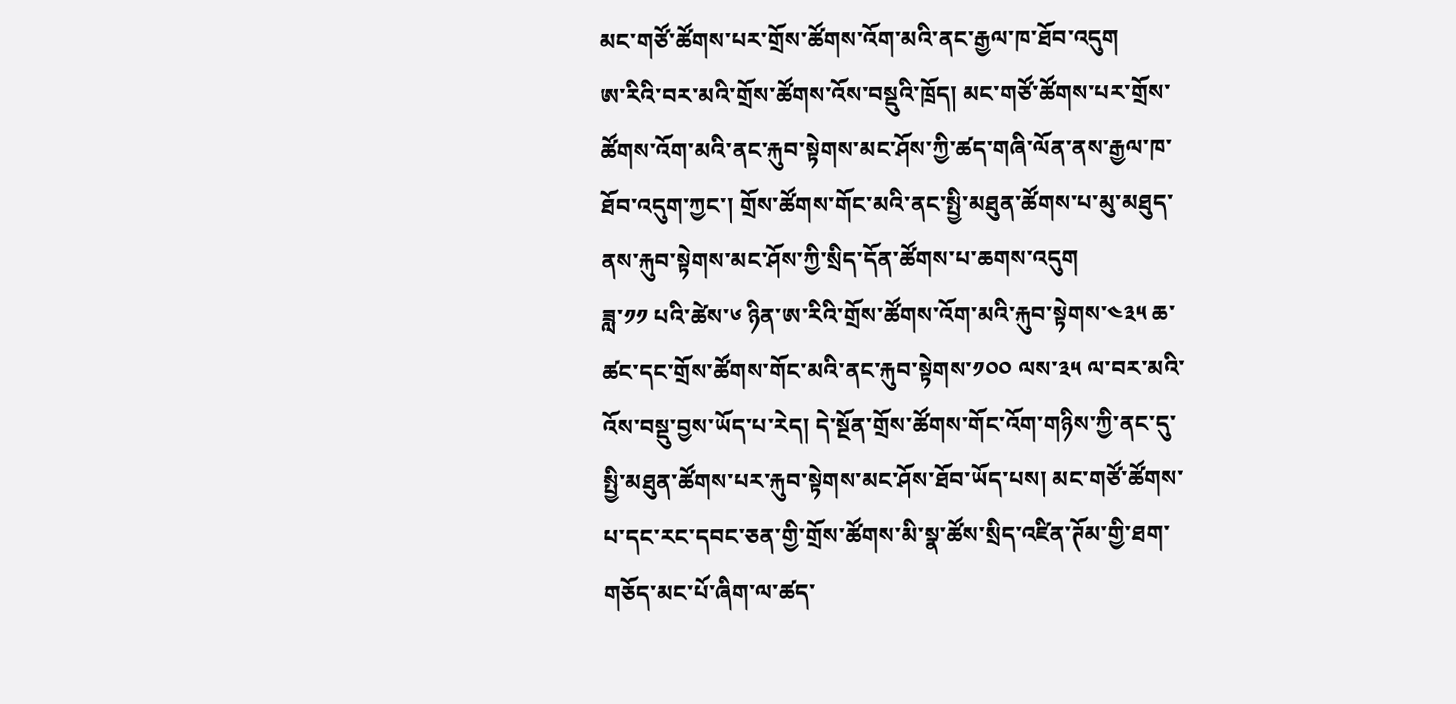མང་གཙོ་ཚོགས་པར་གྲོས་ཚོགས་འོག་མའི་ནང་རྒྱལ་ཁ་ཐོབ་འདུག
ཨ་རིའི་བར་མའི་གྲོས་ཚོགས་འོས་བསྡུའི་ཁྲོད། མང་གཙོ་ཚོགས་པར་གྲོས་ཚོགས་འོག་མའི་ནང་རྐུབ་སྟེགས་མང་ཤོས་ཀྱི་ཚད་གཞི་ལོན་ནས་རྒྱལ་ཁ་ཐོབ་འདུག་ཀྱང་། གྲོས་ཚོགས་གོང་མའི་ནང་སྤྱི་མཐུན་ཚོགས་པ་མུ་མཐུད་ནས་རྐུབ་སྟེགས་མང་ཤོས་ཀྱི་སྲིད་དོན་ཚོགས་པ་ཆགས་འདུག
ཟླ་༡༡ པའི་ཚེས་༦ ཉིན་ཨ་རིའི་གྲོས་ཚོགས་འོག་མའི་རྐུབ་སྟེགས་༤༣༥ ཆ་ཚང་དང་གྲོས་ཚོགས་གོང་མའི་ནང་རྐུབ་སྟེགས་༡༠༠ ལས་༣༥ ལ་བར་མའི་འོས་བསྡུ་བྱས་ཡོད་པ་རེད། དེ་སྔོན་གྲོས་ཚོགས་གོང་འོག་གཉིས་ཀྱི་ནང་དུ་སྤྱི་མཐུན་ཚོགས་པར་རྐུབ་སྟེགས་མང་ཤོས་ཐོབ་ཡོད་པས། མང་གཙོ་ཚོགས་པ་དང་རང་དབང་ཅན་གྱི་གྲོས་ཚོགས་མི་སྣ་ཚོས་སྲིད་འཛིན་ཊོམ་གྱི་ཐག་གཅོད་མང་པོ་ཞིག་ལ་ཚད་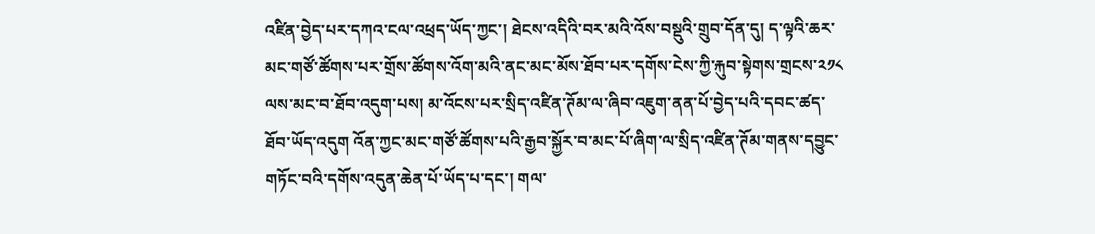འཛིན་བྱེད་པར་དཀའ་ངལ་འཕྲད་ཡོད་ཀྱང་། ཐེངས་འདིའི་བར་མའི་འོས་བསྡུའི་གྲུབ་དོན་དུ། ད་ལྟའི་ཆར་མང་གཙོ་ཚོགས་པར་གྲོས་ཚོགས་འོག་མའི་ནང་མང་མོས་ཐོབ་པར་དགོས་ངེས་ཀྱི་རྐུབ་སྟེགས་གྲངས་༢༡༨ ལས་མང་བ་ཐོབ་འདུག་པས། མ་འོངས་པར་སྲིད་འཛིན་ཊོམ་ལ་ཞིབ་འཇུག་ནན་པོ་བྱེད་པའི་དབང་ཚད་ཐོབ་ཡོད་འདུག འོན་ཀྱང་མང་གཙོ་ཚོགས་པའི་རྒྱབ་སྐྱོར་བ་མང་པོ་ཞིག་ལ་སྲིད་འཛིན་ཊོམ་གནས་དབྱུང་གཏོང་བའི་དགོས་འདུན་ཆེན་པོ་ཡོད་པ་དང་། གལ་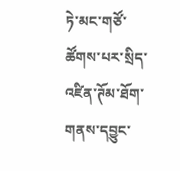ཏེ་མང་གཙོ་ཚོགས་པར་སྲིད་འཛིན་ཊོམ་ཐོག་གནས་དབྱུང་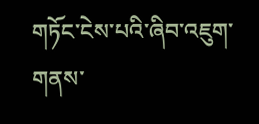གཏོང་ངེས་པའི་ཞིབ་འཇུག་གནས་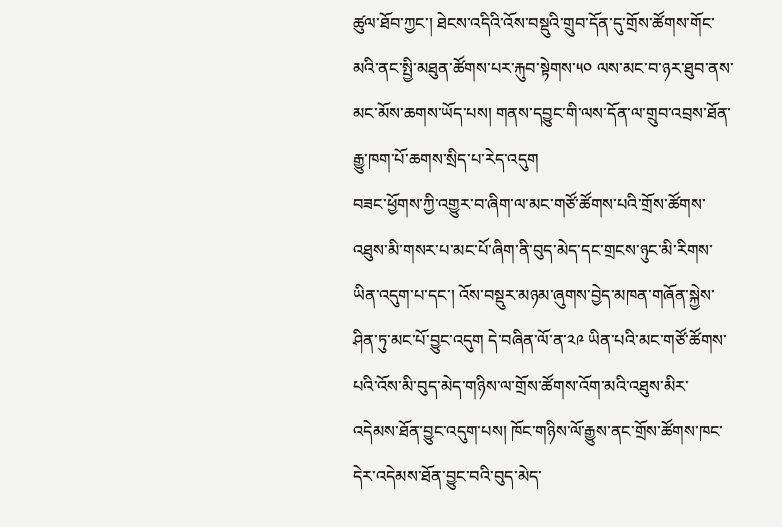ཚུལ་ཐོབ་ཀྱང་། ཐེངས་འདིའི་འོས་བསྡུའི་གྲུབ་དོན་དུ་གྲོས་ཚོགས་གོང་མའི་ནང་སྤྱི་མཐུན་ཚོགས་པར་རྐུབ་སྟེགས་༥༠ ལས་མང་བ་ཉར་ཐུབ་ནས་མང་མོས་ཆགས་ཡོད་པས། གནས་དབྱུང་གི་ལས་དོན་ལ་གྲུབ་འབྲས་ཐོན་རྒྱུ་ཁག་པོ་ཆགས་སྲིད་པ་རེད་འདུག
བཟང་ཕྱོགས་ཀྱི་འགྱུར་བ་ཞིག་ལ་མང་གཙོ་ཚོགས་པའི་གྲོས་ཚོགས་འཐུས་མི་གསར་པ་མང་པོ་ཞིག་ནི་བུད་མེད་དང་གྲངས་ཉུང་མི་རིགས་ཡིན་འདུག་པ་དང་། འོས་བསྡུར་མཉམ་ཞུགས་བྱེད་མཁན་གཞོན་སྐྱེས་ཤིན་ཏུ་མང་པོ་བྱུང་འདུག དེ་བཞིན་ལོ་ན་༢༩ ཡིན་པའི་མང་གཙོ་ཚོགས་པའི་འོས་མི་བུད་མེད་གཉིས་ལ་གྲོས་ཚོགས་འོག་མའི་འཐུས་མིར་འདེམས་ཐོན་བྱུང་འདུག་པས། ཁོང་གཉིས་ལོ་རྒྱུས་ནང་གྲོས་ཚོགས་ཁང་དེར་འདེམས་ཐོན་བྱུང་བའི་བུད་མེད་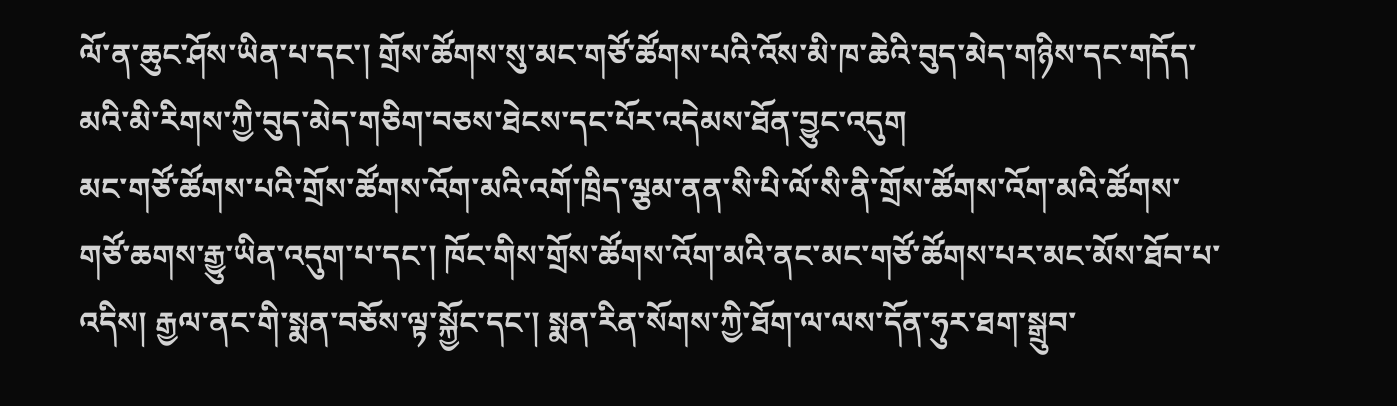ལོ་ན་ཆུང་ཤོས་ཡིན་པ་དང་། གྲོས་ཚོགས་སུ་མང་གཙོ་ཚོགས་པའི་འོས་མི་ཁ་ཆེའི་བུད་མེད་གཉིས་དང་གདོད་མའི་མི་རིགས་ཀྱི་བུད་མེད་གཅིག་བཅས་ཐེངས་དང་པོར་འདེམས་ཐོན་བྱུང་འདུག
མང་གཙོ་ཚོགས་པའི་གྲོས་ཚོགས་འོག་མའི་འགོ་ཁྲིད་ལྕམ་ནན་སི་པི་ལོ་སི་ནི་གྲོས་ཚོགས་འོག་མའི་ཚོགས་གཙོ་ཆགས་རྒྱུ་ཡིན་འདུག་པ་དང་། ཁོང་གིས་གྲོས་ཚོགས་འོག་མའི་ནང་མང་གཙོ་ཚོགས་པར་མང་མོས་ཐོབ་པ་འདིས། རྒྱལ་ནང་གི་སྨན་བཅོས་ལྟ་སྐྱོང་དང་། སྨན་རིན་སོགས་ཀྱི་ཐོག་ལ་ལས་དོན་ཧུར་ཐག་སྒྲུབ་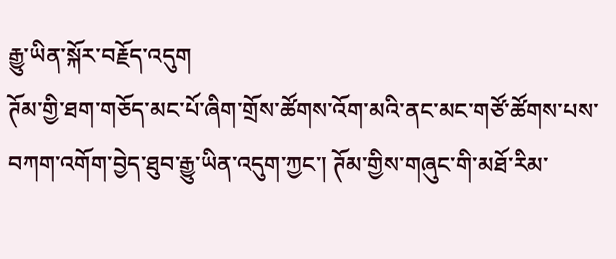རྒྱུ་ཡིན་སྐོར་བརྗོད་འདུག
ཊོམ་གྱི་ཐག་གཅོད་མང་པོ་ཞིག་གྲོས་ཚོགས་འོག་མའི་ནང་མང་གཙོ་ཚོགས་པས་བཀག་འགོག་བྱེད་ཐུབ་རྒྱུ་ཡིན་འདུག་ཀྱང་། ཊོམ་གྱིས་གཞུང་གི་མཐོ་རིམ་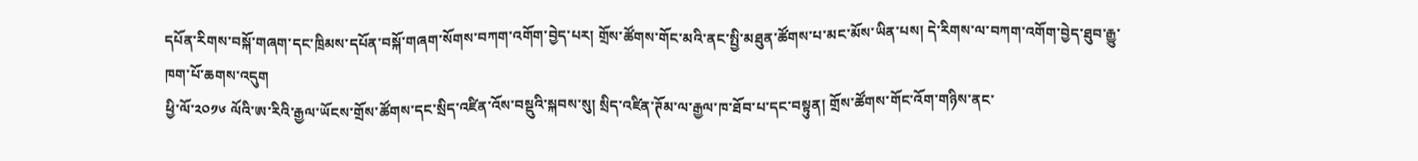དཔོན་རིགས་བསྐོ་གཞག་དང་ཁྲིམས་དཔོན་བསྐོ་གཞག་སོགས་བཀག་འགོག་བྱེད་པར། གྲོས་ཚོགས་གོང་མའི་ནང་སྤྱི་མཐུན་ཚོགས་པ་མང་མོས་ཡིན་པས། དེ་རིགས་ལ་བཀག་འགོག་བྱེད་ཐུབ་རྒྱུ་ཁག་པོ་ཆགས་འདུག
ཕྱི་ལོ་༢༠༡༦ ལོའི་ཨ་རིའི་རྒྱལ་ཡོངས་གྲོས་ཚོགས་དང་སྲིད་འཛིན་འོས་བསྡུའི་སྐབས་སུ། སྲིད་འཛིན་ཊོམ་ལ་རྒྱལ་ཁ་ཐོབ་པ་དང་བསྟུན། གྲོས་ཚོགས་གོང་འོག་གཉིས་ནང་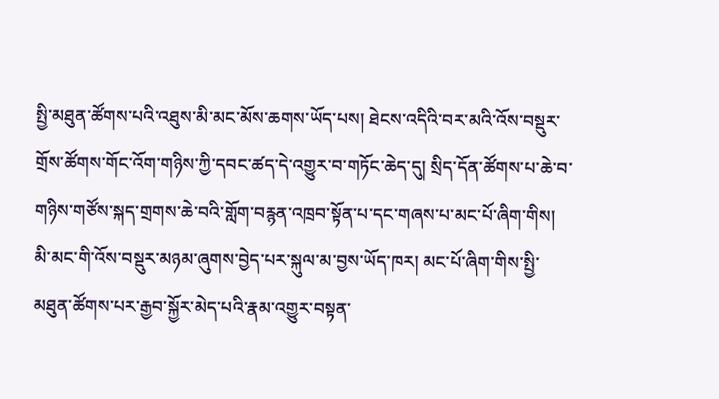སྤྱི་མཐུན་ཚོགས་པའི་འཐུས་མི་མང་མོས་ཆགས་ཡོད་པས། ཐེངས་འདིའི་བར་མའི་འོས་བསྡུར་གྲོས་ཚོགས་གོང་འོག་གཉིས་ཀྱི་དབང་ཚད་དེ་འགྱུར་བ་གཏོང་ཆེད་དུ། སྲིད་དོན་ཚོགས་པ་ཆེ་བ་གཉིས་གཙོས་སྐད་གྲགས་ཆེ་བའི་གློག་བརྙན་འཁྲབ་སྟོན་པ་དང་གཞས་པ་མང་པོ་ཞིག་གིས། མི་མང་གི་འོས་བསྡུར་མཉམ་ཞུགས་བྱེད་པར་སྐུལ་མ་བྱས་ཡོད་ཁར། མང་པོ་ཞིག་གིས་སྤྱི་མཐུན་ཚོགས་པར་རྒྱབ་སྐྱོར་མེད་པའི་རྣམ་འགྱུར་བསྟན་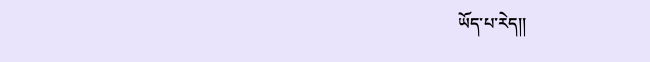ཡོད་པ་རེད།།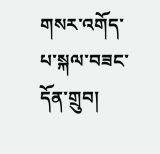གསར་འགོད་པ་སྐལ་བཟང་དོན་གྲུབ།